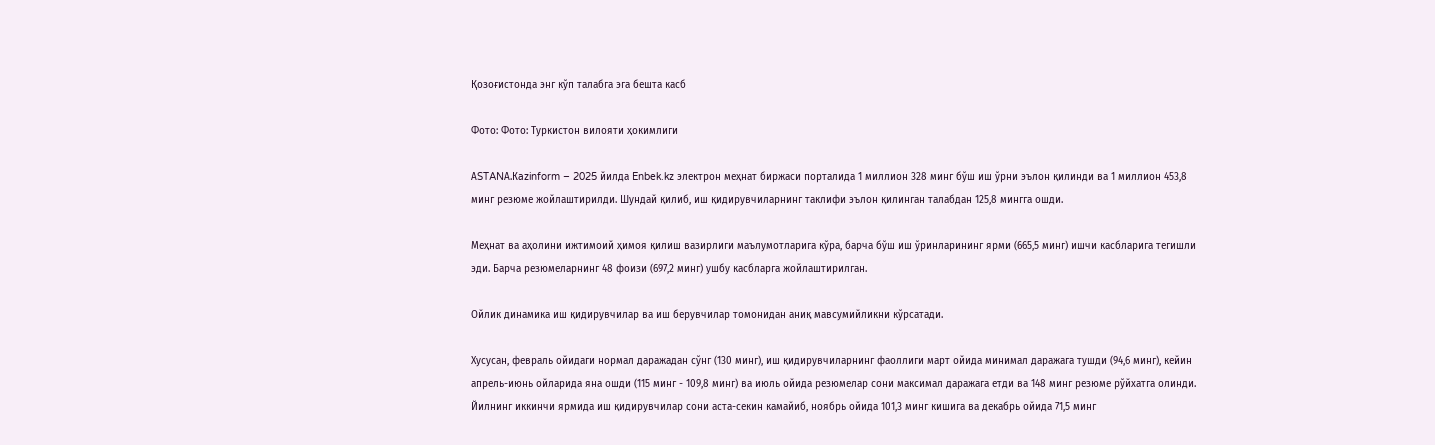Қозоғистонда энг кўп талабга эга бешта касб

Фото: Фото: Туркистон вилояти ҳокимлиги

АSTANА.Кazinform – 2025 йилда Enbek.kz электрон меҳнат биржаси порталида 1 миллион 328 минг бўш иш ўрни эълон қилинди ва 1 миллион 453,8 минг резюме жойлаштирилди. Шундай қилиб, иш қидирувчиларнинг таклифи эълон қилинган талабдан 125,8 мингга ошди.

Меҳнат ва аҳолини ижтимоий ҳимоя қилиш вазирлиги маълумотларига кўра, барча бўш иш ўринларининг ярми (665,5 минг) ишчи касбларига тегишли эди. Барча резюмеларнинг 48 фоизи (697,2 минг) ушбу касбларга жойлаштирилган.

Ойлик динамика иш қидирувчилар ва иш берувчилар томонидан аниқ мавсумийликни кўрсатади.

Хусусан, февраль ойидаги нормал даражадан сўнг (130 минг), иш қидирувчиларнинг фаоллиги март ойида минимал даражага тушди (94,6 минг), кейин апрель-июнь ойларида яна ошди (115 минг - 109,8 минг) ва июль ойида резюмелар сони максимал даражага етди ва 148 минг резюме рўйхатга олинди. Йилнинг иккинчи ярмида иш қидирувчилар сони аста-секин камайиб, ноябрь ойида 101,3 минг кишига ва декабрь ойида 71,5 минг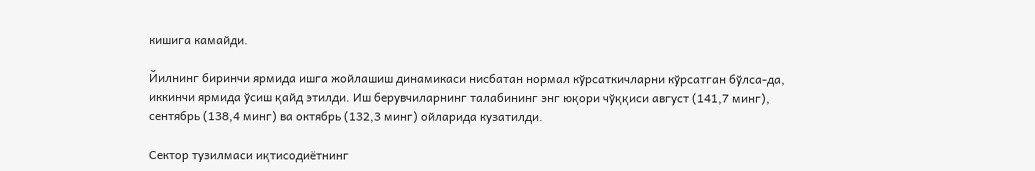кишига камайди.

Йилнинг биринчи ярмида ишга жойлашиш динамикаси нисбатан нормал кўрсаткичларни кўрсатган бўлса-да, иккинчи ярмида ўсиш қайд этилди. Иш берувчиларнинг талабининг энг юқори чўққиси август (141,7 минг), сентябрь (138,4 минг) ва октябрь (132,3 минг) ойларида кузатилди.

Сектор тузилмаси иқтисодиётнинг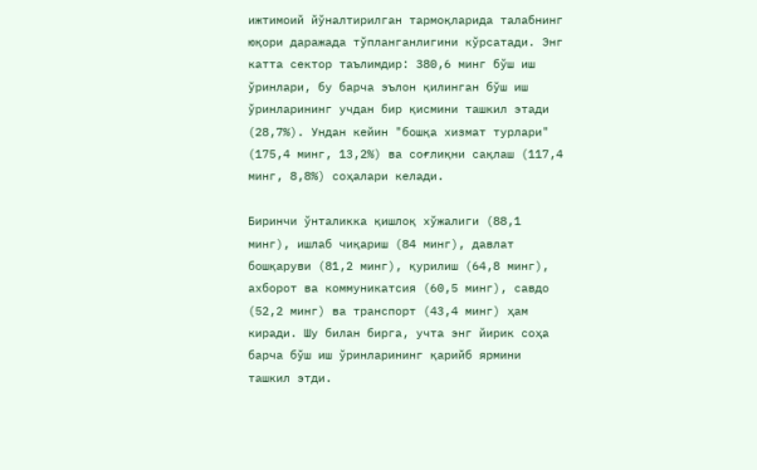ижтимоий йўналтирилган тармоқларида талабнинг юқори даражада тўпланганлигини кўрсатади. Энг катта сектор таълимдир: 380,6 минг бўш иш ўринлари, бу барча эълон қилинган бўш иш ўринларининг учдан бир қисмини ташкил этади (28,7%). Ундан кейин "бошқа хизмат турлари" (175,4 минг, 13,2%) ва соғлиқни сақлаш (117,4 минг, 8,8%) соҳалари келади.

Биринчи ўнталикка қишлоқ хўжалиги (88,1 минг), ишлаб чиқариш (84 минг), давлат бошқаруви (81,2 минг), қурилиш (64,8 минг), ахборот ва коммуникатсия (60,5 минг), савдо (52,2 минг) ва транспорт (43,4 минг) ҳам киради. Шу билан бирга, учта энг йирик соҳа барча бўш иш ўринларининг қарийб ярмини ташкил этди.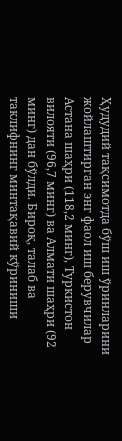Ҳудудий тақсимотда бўш иш ўринларини жойлаштирган энг фаол иш берувчилар Астана шаҳри (118,2 минг), Туркистон вилояти (96,7 минг) ва Алмати шаҳри (92 минг) дан бўлди. Бироқ, талаб ва таклифнинг минтақавий кўриниши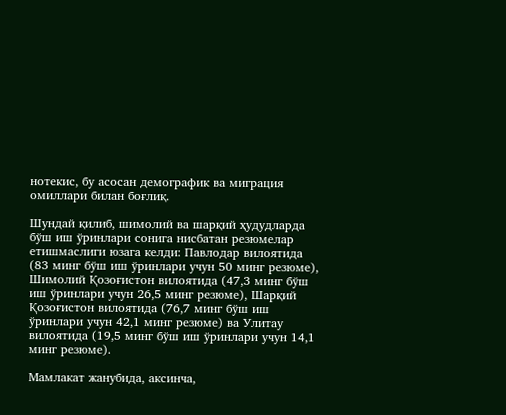нотекис, бу асосан демографик ва миграция омиллари билан боғлиқ.

Шундай қилиб, шимолий ва шарқий ҳудудларда бўш иш ўринлари сонига нисбатан резюмелар етишмаслиги юзага келди: Павлодар вилоятида (83 минг бўш иш ўринлари учун 50 минг резюме), Шимолий Қозоғистон вилоятида (47,3 минг бўш иш ўринлари учун 26,5 минг резюме), Шарқий Қозоғистон вилоятида (76,7 минг бўш иш ўринлари учун 42,1 минг резюме) ва Улитау вилоятида (19,5 минг бўш иш ўринлари учун 14,1 минг резюме).

Мамлакат жанубида, аксинча,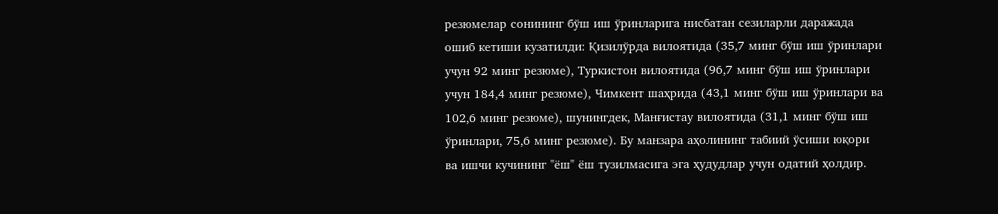резюмелар сонининг бўш иш ўринларига нисбатан сезиларли даражада ошиб кетиши кузатилди: Қизилўрда вилоятида (35,7 минг бўш иш ўринлари учун 92 минг резюме), Туркистон вилоятида (96,7 минг бўш иш ўринлари учун 184,4 минг резюме), Чимкент шаҳрида (43,1 минг бўш иш ўринлари ва 102,6 минг резюме), шунингдек, Манғистау вилоятида (31,1 минг бўш иш ўринлари, 75,6 минг резюме). Бу манзара аҳолининг табиий ўсиши юқори ва ишчи кучининг "ёш" ёш тузилмасига эга ҳудудлар учун одатий ҳолдир.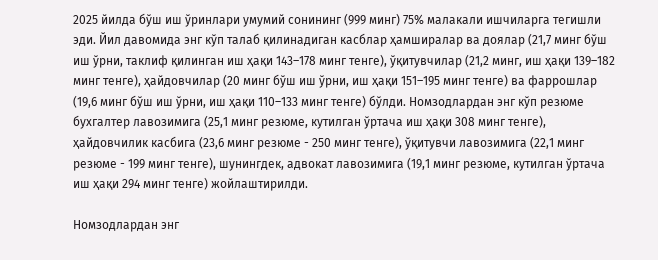2025 йилда бўш иш ўринлари умумий сонининг (999 минг) 75% малакали ишчиларга тегишли эди. Йил давомида энг кўп талаб қилинадиган касблар ҳамширалар ва доялар (21,7 минг бўш иш ўрни, таклиф қилинган иш ҳақи 143–178 минг тенге), ўқитувчилар (21,2 минг, иш ҳақи 139–182 минг тенге), ҳайдовчилар (20 минг бўш иш ўрни, иш ҳақи 151–195 минг тенге) ва фаррошлар (19,6 минг бўш иш ўрни, иш ҳақи 110–133 минг тенге) бўлди. Номзодлардан энг кўп резюме бухгалтер лавозимига (25,1 минг резюме, кутилган ўртача иш ҳақи 308 минг тенге), ҳайдовчилик касбига (23,6 минг резюме - 250 минг тенге), ўқитувчи лавозимига (22,1 минг резюме - 199 минг тенге), шунингдек, адвокат лавозимига (19,1 минг резюме, кутилган ўртача иш ҳақи 294 минг тенге) жойлаштирилди.

Номзодлардан энг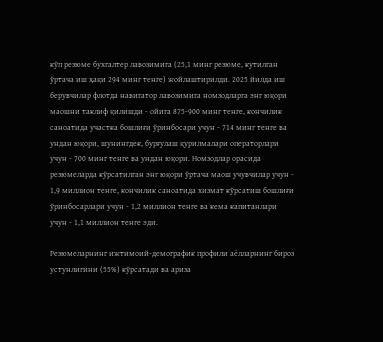кўп резюме бухгалтер лавозимига (25,1 минг резюме, кутилган ўртача иш ҳақи 294 минг тенге) жойлаштирилди. 2025 йилда иш берувчилар флотда навигатор лавозимига номзодларга энг юқори маошни таклиф қилишди - ойига 875-900 минг тенге, кончилик саноатида участка бошлиғи ўринбосари учун - 714 минг тенге ва ундан юқори, шунингдек, бурғулаш қурилмалари операторлари учун - 700 минг тенге ва ундан юқори. Номзодлар орасида резюмеларда кўрсатилган энг юқори ўртача маош учувчилар учун - 1,9 миллион тенге, кончилик саноатида хизмат кўрсатиш бошлиғи ўринбосарлари учун - 1,2 миллион тенге ва кема капитанлари учун - 1,1 миллион тенге эди.

Резюмеларнинг ижтимоий-демографик профили аёлларнинг бироз устунлигини (55%) кўрсатади ва ариза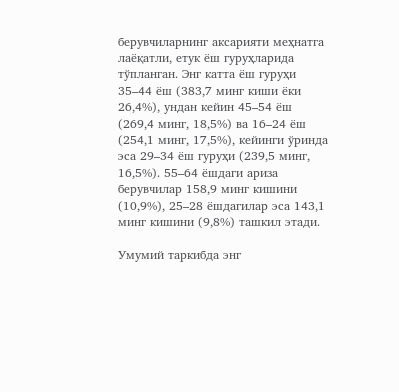берувчиларнинг аксарияти меҳнатга лаёқатли, етук ёш гуруҳларида тўпланган. Энг катта ёш гуруҳи 35–44 ёш (383,7 минг киши ёки 26,4%), ундан кейин 45–54 ёш (269,4 минг, 18,5%) ва 16–24 ёш (254,1 минг, 17,5%), кейинги ўринда эса 29–34 ёш гуруҳи (239,5 минг, 16,5%). 55–64 ёшдаги ариза берувчилар 158,9 минг кишини (10,9%), 25–28 ёшдагилар эса 143,1 минг кишини (9,8%) ташкил этади.

Умумий таркибда энг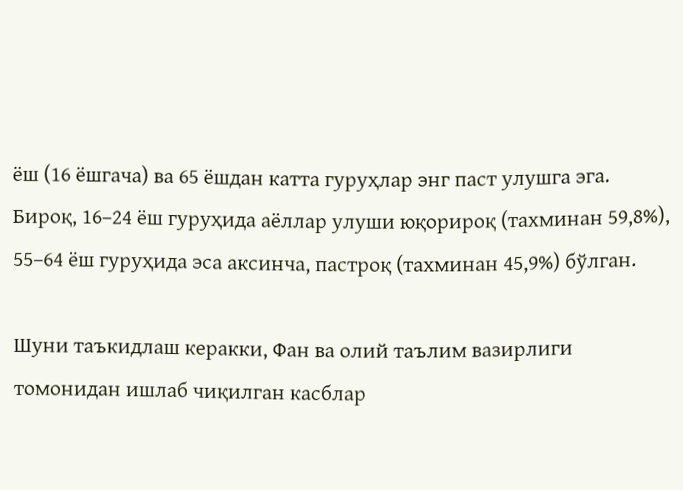ёш (16 ёшгача) ва 65 ёшдан катта гуруҳлар энг паст улушга эга. Бироқ, 16–24 ёш гуруҳида аёллар улуши юқорироқ (тахминан 59,8%), 55–64 ёш гуруҳида эса аксинча, пастроқ (тахминан 45,9%) бўлган.

Шуни таъкидлаш керакки, Фан ва олий таълим вазирлиги томонидан ишлаб чиқилган касблар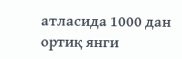атласида 1000 дан ортиқ янги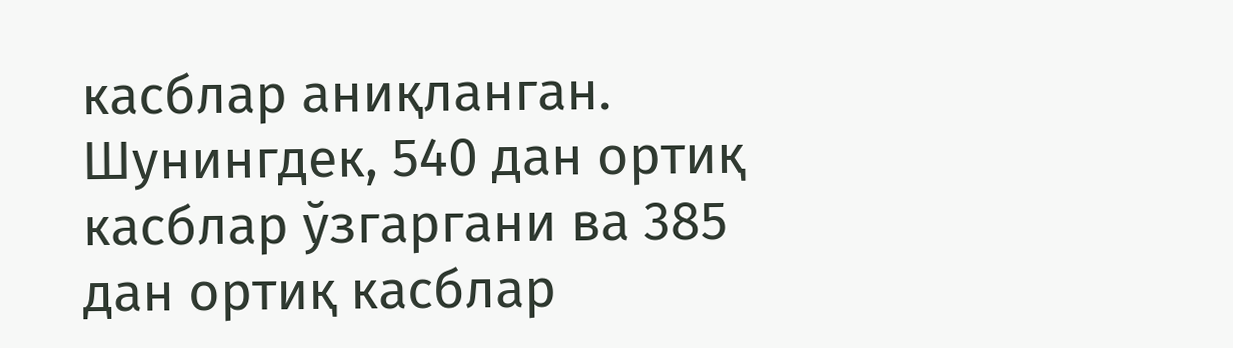касблар аниқланган. Шунингдек, 540 дан ортиқ касблар ўзгаргани ва 385 дан ортиқ касблар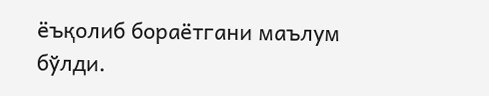ёъқолиб бораётгани маълум бўлди.